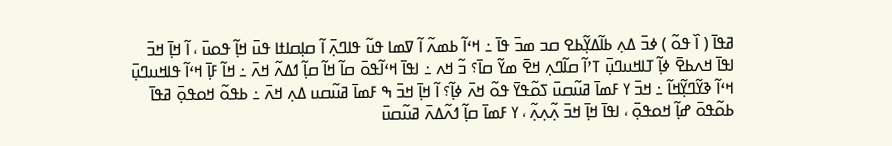ߥߟߊ߫ ( ߊ߰ ߟߋ߬ ) ߦߏ߫ ߡߍ߲ ߕߊ߬ߡߌ߲߬ߕߐ ߛߏ ߘߏ߫ ߟߊ߫ ߸ ߞߵߊ߬ ߕߘߍ߬ ߊ߬ ߜߘߊ ߟߎ߬ ߟߊߣߍ߲߫ ߊ߬ ߛߊ߲ߛߊߙߊ ߟߎ߫ ߞߊ߲߬ ߟߋߎ߫ ، ߊ߬ ߞߊ߲߫ ߞߏ߫ ߊߟߊ߫ ߞߍߕߐ߫ ߦߊ߲߬ ߠߊߞߎߣߎ߲߫ ߠߴߊ߬ ߛߊ߬ߣߍ߲ ߞߐ߫ ߘߌ߬ ߛߊ߫؟ ߏ߬ ߞߍ ߸ ߊߟߊ߫ ߞߵߊ߬ߟߋ߫ ߛߊ߬ ߞߊ߬ ߛߊ߲߬ ߗߡߍ߬ ߞߍ߫ ߸ ߞߊ߬ ߓߊ߲߫ ߞߵߊ߬ ߟߊߞߎߣߎ߲߫ ߞߵߊ߬ ߢߌ߬ߣߌ߲߬ߞߊ߬ ߸ ߞߏ߫ ߌ ߓߘߊ߫ ߥߎ߬ߛߎ߫ ߖߋ߬ߟߌ߫ ߟߋ߬ ߞߍ߫ ߦߊ߲߬؟ ߊ߬ ߞߊ߲߫ ߞߏ߫ ߒ ߓߘߊ߫ ߥߎ߬ߛߎ ߡߍ߲ ߞߍ߫ ߸ ߕߟߋ߬ ߞߋߟߋ߲߫ ߥߟߊ߫ ߕߋ߬ߟߋ߫ ߝߊ߲߬ ߞߋߟߋ߲߫ ، ߊߟߊ߫ ߞߊ߲߫ ߞߏ߫ ߍ߲߬ߍ߲ߍ߲߬ ، ߌ ߓߘߊ߫ ߛߊ߲߬ ߗߍ߬ߡߍ߫ ߥߎ߬ߛߎ߫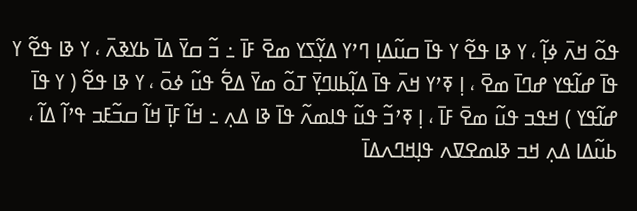ߟߋ߬ ߞߍ߫ ߦߊ߲߬ ، ߌ ߢߊ ߟߐ߬ ߌ ߟߊ߫ ߛߎ߬ߡߊ߲ ߣߴߌ ߡߌ߲߬ߖߌ ߘߐ߫ ߓߊ߫ ߸ ߏ߬ ߛߌ߫ ߡߊ߫ ߕߌߢߍ߫ ، ߌ ߢߊ ߟߐ߬ ߌ ߟߊ߫ ߝߊ߬ߟߌ ߝߣߊ߫ ߘߐ߫ ، ߊ߲ ߧߴߌ ߞߍ߫ ߟߊ߫ ߡߊ߲߬ߕߊߣߌ߲߫ ߠߋ߬ ߘߌ߫ ߡߐ߱ ߟߎ߬ ߦߋ߫ ، ߌ ߢߊ ߟߐ߬ ( ߌ ߟߊ߫ ߝߊ߬ߟߌ ) ߞߟߏ ߟߎ߬ ߘߐ߫ ߓߊ߫ ، ߊ߲ ߧߴߏ߬ ߟߎ߬ ߟߊߘߍ߬ ߟߊ߫ ߢߊ ߡߍ߲ ߸ ߞߊ߬ ߓߊ߲߫ ߞߊ߬ ߛߏ߬ߓߏ ߟߴߊ߬ ߡߊ߬ ، ߕߎ߬ߡߊ ߡߍ߲ ߞߏ ߢߊߘߐߜߍ ߟߊ߲ߞߣߍߡߊ߫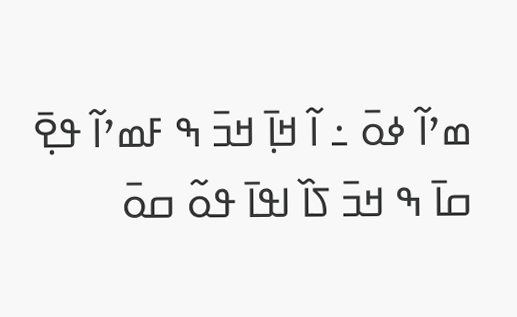ߘߴߊ߬ ߦߋ߫ ߸ ߊ߬ ߞߊ߲߫ ߞߏ߫ ߒ ߓߘߴߊ߬ ߟߐ߲߫ ߛߊ߫ ߒ ߞߏ߫ ߖߊ߰ ߊߟߊ߫ ߟߋ߬ ߛߋ߫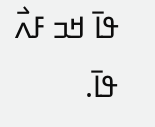ߟߊ߫ ߞߏ ߓߍ߯ ߟߊ߫.